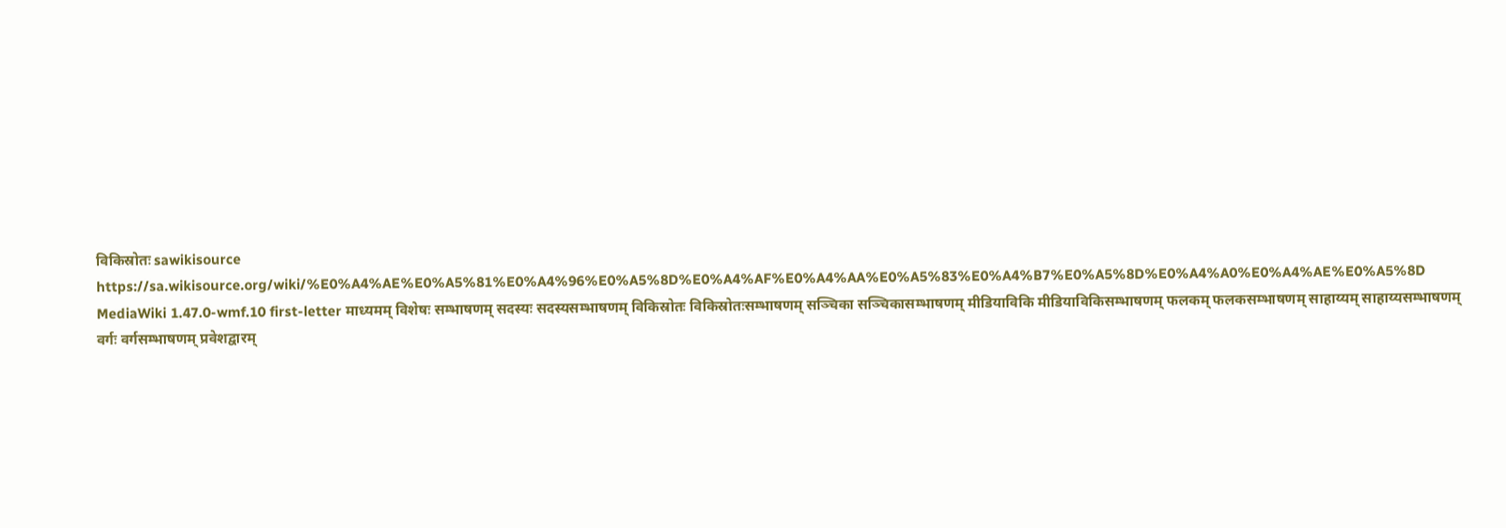विकिस्रोतः sawikisource https://sa.wikisource.org/wiki/%E0%A4%AE%E0%A5%81%E0%A4%96%E0%A5%8D%E0%A4%AF%E0%A4%AA%E0%A5%83%E0%A4%B7%E0%A5%8D%E0%A4%A0%E0%A4%AE%E0%A5%8D MediaWiki 1.47.0-wmf.10 first-letter माध्यमम् विशेषः सम्भाषणम् सदस्यः सदस्यसम्भाषणम् विकिस्रोतः विकिस्रोतःसम्भाषणम् सञ्चिका सञ्चिकासम्भाषणम् मीडियाविकि मीडियाविकिसम्भाषणम् फलकम् फलकसम्भाषणम् साहाय्यम् साहाय्यसम्भाषणम् वर्गः वर्गसम्भाषणम् प्रवेशद्वारम्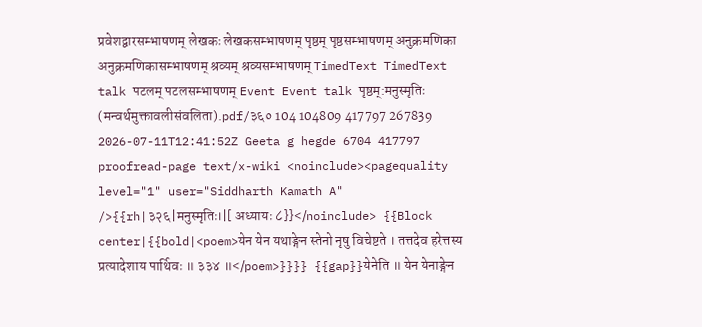प्रवेशद्वारसम्भाषणम् लेखकः लेखकसम्भाषणम् पृष्ठम् पृष्ठसम्भाषणम् अनुक्रमणिका अनुक्रमणिकासम्भाषणम् श्रव्यम् श्रव्यसम्भाषणम् TimedText TimedText talk पटलम् पटलसम्भाषणम् Event Event talk पृष्ठम्:मनुस्मृतिः (मन्वर्थमुक्तावलीसंवलिता).pdf/३६० 104 104809 417797 267839 2026-07-11T12:41:52Z Geeta g hegde 6704 417797 proofread-page text/x-wiki <noinclude><pagequality level="1" user="Siddharth Kamath A" />{{rh|३२६|मनुस्मृतिः।|[ अध्यायः ८}}</noinclude> {{Block center|{{bold|<poem>येन येन यथाङ्गेन स्तेनो नृषु विचेष्टते । तत्तदेव हरेत्तस्य प्रत्यादेशाय पार्थिवः ॥ ३३४ ॥</poem>}}}} {{gap}}येनेति ॥ येन येनाङ्गेन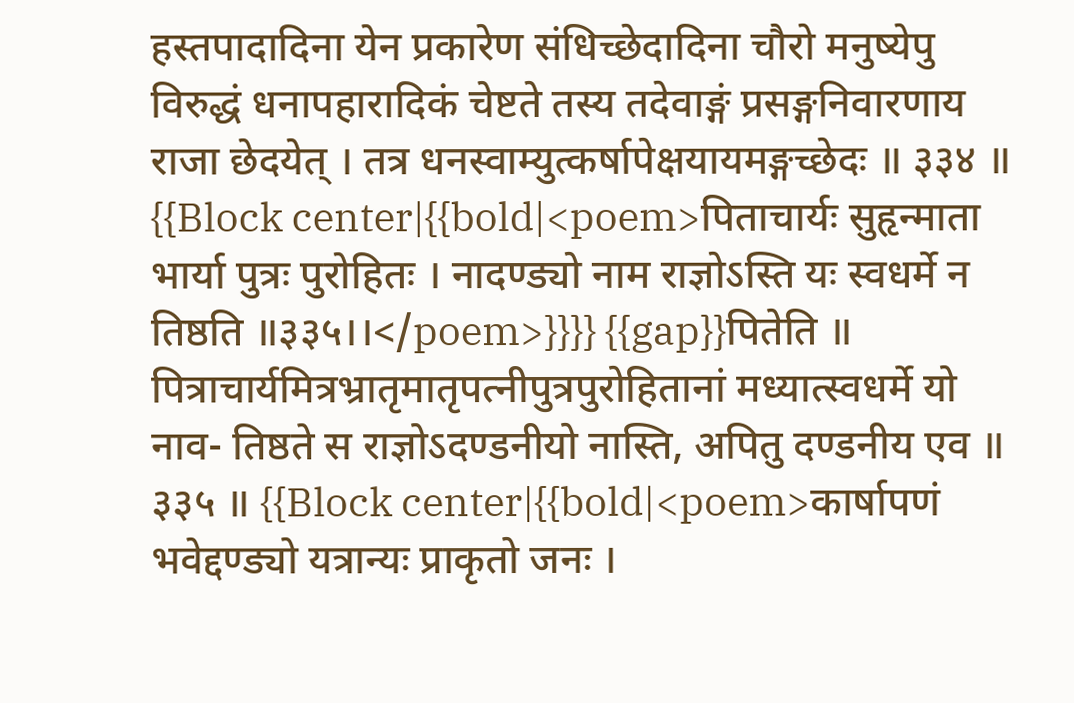हस्तपादादिना येन प्रकारेण संधिच्छेदादिना चौरो मनुष्येपु विरुद्धं धनापहारादिकं चेष्टते तस्य तदेवाङ्गं प्रसङ्गनिवारणाय राजा छेदयेत् । तत्र धनस्वाम्युत्कर्षापेक्षयायमङ्गच्छेदः ॥ ३३४ ॥ {{Block center|{{bold|<poem>पिताचार्यः सुहृन्माता भार्या पुत्रः पुरोहितः । नादण्ड्यो नाम राज्ञोऽस्ति यः स्वधर्मे न तिष्ठति ॥३३५।।</poem>}}}} {{gap}}पितेति ॥ पित्राचार्यमित्रभ्रातृमातृपत्नीपुत्रपुरोहितानां मध्यात्स्वधर्मे यो नाव- तिष्ठते स राज्ञोऽदण्डनीयो नास्ति, अपितु दण्डनीय एव ॥ ३३५ ॥ {{Block center|{{bold|<poem>कार्षापणं भवेद्दण्ड्यो यत्रान्यः प्राकृतो जनः ।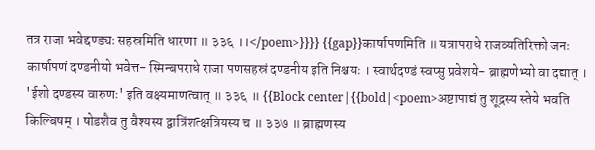तत्र राजा भवेद्दण्ड्यः सहस्रमिति धारणा ॥ ३३६ ।।</poem>}}}} {{gap}}कार्षापणमिति ॥ यत्रापराधे राजव्यतिरिक्तो जनः कार्षापणं दण्डनीयो भवेत्त- स्मिन्बपराधे राजा पणसहस्रं दण्डनीय इति निश्चयः । स्वार्थदण्डं स्वप्सु प्रवेशये- ब्राह्मणेभ्यो वा दद्यात् । 'ईशो दण्डस्य वारुणः' इति वक्ष्यमाणत्वात् ॥ ३३६ ॥ {{Block center|{{bold|<poem>अष्टापाद्यं तु शूद्रस्य स्तेये भवति किल्बिषम् । षोडशैव तु वैश्यस्य द्वात्रिंशत्क्षत्रियस्य च ॥ ३३७ ॥ ब्राह्मणस्य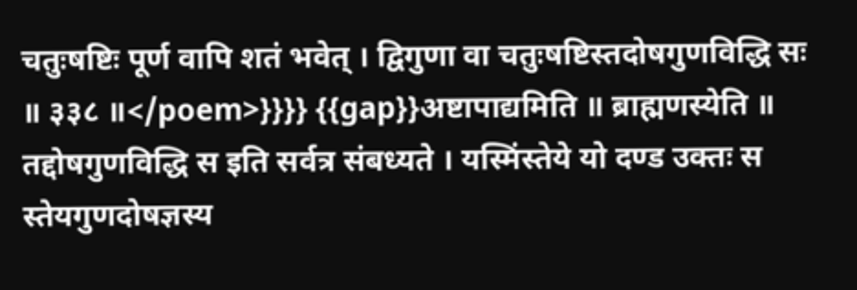चतुःषष्टिः पूर्ण वापि शतं भवेत् । द्विगुणा वा चतुःषष्टिस्तदोषगुणविद्धि सः ॥ ३३८ ॥</poem>}}}} {{gap}}अष्टापाद्यमिति ॥ ब्राह्मणस्येति ॥ तद्दोषगुणविद्धि स इति सर्वत्र संबध्यते । यस्मिंस्तेये यो दण्ड उक्तः स स्तेयगुणदोषज्ञस्य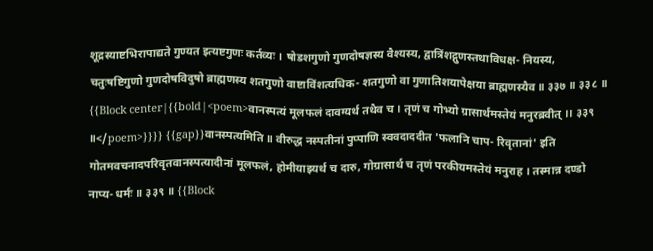शूद्रस्याष्टभिरापाद्यते गुण्यत इत्यष्टगुणः कर्तव्यः । षोडशगुणो गुणदोषज्ञस्य वैश्यस्य, द्वात्रिंशद्गुणस्तथाविधक्ष- नियस्य, चतुःषष्टिगुणो गुणदोषविदुषो ब्राह्मणस्य शतगुणो वाष्टाविंशत्यधिक- शतगुणो वा गुणातिशयापेक्षया ब्राह्मणस्यैव ॥ ३३७ ॥ ३३८ ॥ {{Block center|{{bold|<poem>वानस्पत्यं मूलफलं दावग्यर्थ तथैव च । तृणं च गोभ्यो ग्रासार्थमस्तेयं मनुरब्रवीत् ।। ३३९ ॥</poem>}}}} {{gap}}वानस्पत्यमिति ॥ वीरुद्ध नस्पतीनां पुप्पाणि स्ववदाददीत 'फलानि चाप- रिवृतानां' इति गोतमवचनादपरिवृतवानस्पत्यादीनां मूलफलं, होमीयाझ्यर्थ च दारु, गोग्रासार्थ च तृणं परकीयमस्तेयं मनुराह । तस्मान्न दण्डो नाप्य- धर्मः ॥ ३३९ ॥ {{Block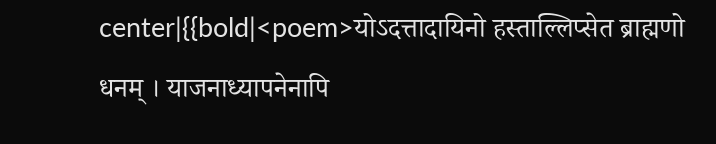center|{{bold|<poem>योऽदत्तादायिनो हस्ताल्लिप्सेत ब्राह्मणो धनम् । याजनाध्यापनेनापि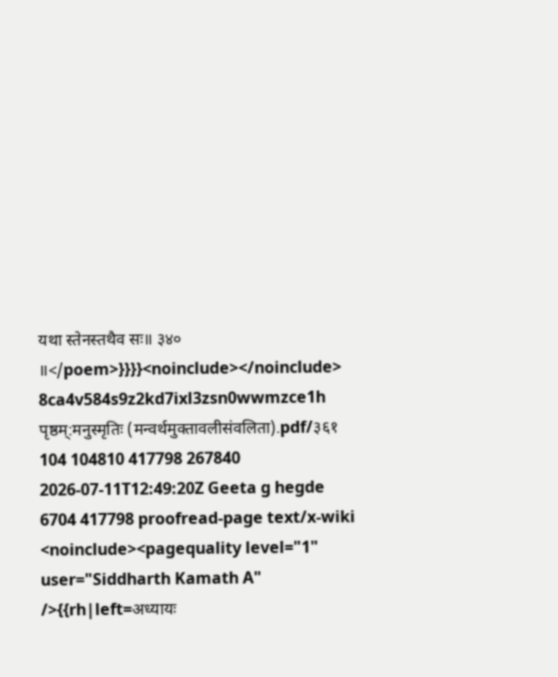यथा स्तेनस्तथैव सः॥ ३४० ॥</poem>}}}}<noinclude></noinclude> 8ca4v584s9z2kd7ixl3zsn0wwmzce1h पृष्ठम्:मनुस्मृतिः (मन्वर्थमुक्तावलीसंवलिता).pdf/३६१ 104 104810 417798 267840 2026-07-11T12:49:20Z Geeta g hegde 6704 417798 proofread-page text/x-wiki <noinclude><pagequality level="1" user="Siddharth Kamath A" />{{rh|left=अध्यायः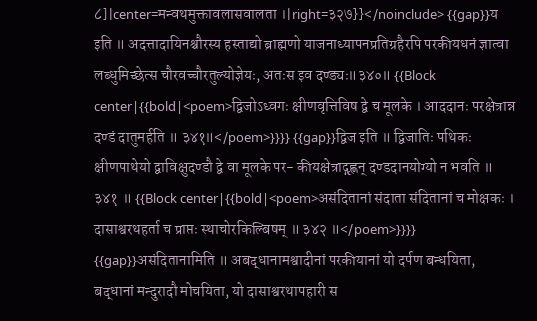८]|center=मन्वथमुक्तावलासवालता ।|right=३२७}}</noinclude> {{gap}}य इति ॥ अदत्तादायिनश्चौरस्य हस्ताद्यो ब्राह्मणो याजनाध्यापनप्रतिग्रहैरपि परकीयधनं ज्ञात्वा लब्धुमिच्छेत्स चौरवच्चौरतुल्योज्ञेयः, अतःस इव दण्ड्यः॥३४०॥ {{Block center|{{bold|<poem>द्विजोऽध्वगः क्षीणवृत्तिविष द्वे च मूलके । आददानः परक्षेत्रान्न दण्डं दातुमर्हति ॥ ३४१॥</poem>}}}} {{gap}}द्विज इति ॥ द्विजातिः पथिकः क्षीणपाथेयो द्वाविक्षुदण्डौ द्वे वा मूलके पर- कीयक्षेत्राद्गृह्णन् दण्डदानयोग्यो न भवति ॥ ३४१ ॥ {{Block center|{{bold|<poem>असंदितानां संदाता संदितानां च मोक्षकः । दासाश्वरथहर्ता च प्राप्तः स्थाचोरकिल्बिषम् ॥ ३४२ ॥</poem>}}}} {{gap}}असंदितानामिति ॥ अबद्धानामश्वादीनां परकीयानां यो दर्पण बन्धयिता, बद्धानां मन्दुरादौ मोचयिता, यो दासाश्वरथापहारी स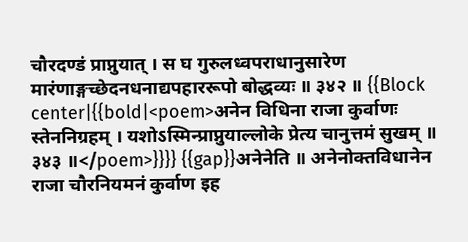चौरदण्डं प्राप्नुयात् । स घ गुरुलध्वपराधानुसारेण मारंणाङ्गच्छेदनधनाद्यपहाररूपो बोद्धव्यः ॥ ३४२ ॥ {{Block center|{{bold|<poem>अनेन विधिना राजा कुर्वाणः स्तेननिग्रहम् । यशोऽस्मिन्प्राप्नुयाल्लोके प्रेत्य चानुत्तमं सुखम् ॥ ३४३ ॥</poem>}}}} {{gap}}अनेनेति ॥ अनेनोक्तविधानेन राजा चौरनियमनं कुर्वाण इह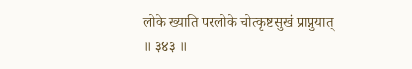लोके ख्याति परलोके चोत्कृष्टसुखं प्राप्नुयात् ॥ ३४३ ॥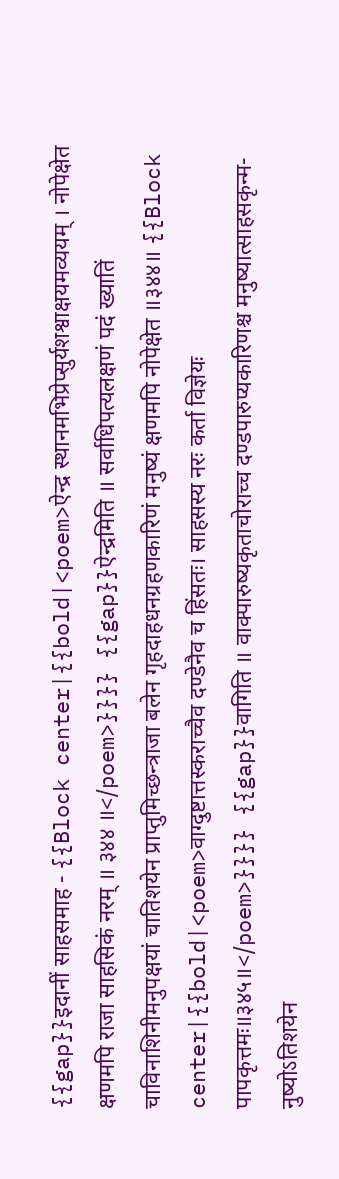{{gap}}इदानीं साहसमाह - {{Block center|{{bold|<poem>ऐन्द्र स्थानमभिप्रेप्सुर्यशश्वाक्षयमव्ययम् । नोपेक्षेत क्षणमपि राजा साहसिकं नरम् ॥ ३४४ ॥</poem>}}}} {{gap}}ऐन्द्रमिति ॥ सर्वाधिपत्यलक्षणं पदं ख्यातिं चाविनाशिनीमनुपक्षयां चातिशयेन प्राप्तुमिच्छन्त्राजा बलेन गृहदाहधनग्रहणकारिणं मनुष्यं क्षणमपि नोपेक्षेत ॥३४४॥ {{Block center|{{bold|<poem>वाग्दुष्टात्तस्कराच्चैव दण्डेनैव च हिंसतः। साहसस्य नरः कर्ता विज्ञेयः पापकृत्तमः॥३४५॥</poem>}}}} {{gap}}वागिति ॥ वाक्पारुष्यकृताचोराच्च दण्डपारुप्यकारिणश्च मनुष्यात्साहसकृन्म- नुष्योऽतिशयेन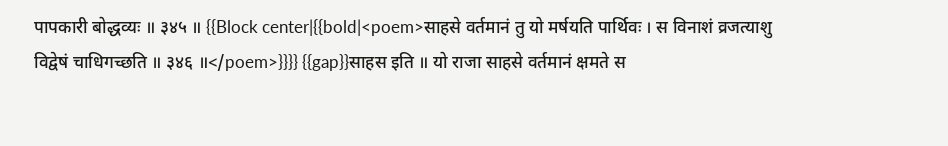पापकारी बोद्धव्यः ॥ ३४५ ॥ {{Block center|{{bold|<poem>साहसे वर्तमानं तु यो मर्षयति पार्थिवः । स विनाशं व्रजत्याशु विद्वेषं चाधिगच्छति ॥ ३४६ ॥</poem>}}}} {{gap}}साहस इति ॥ यो राजा साहसे वर्तमानं क्षमते स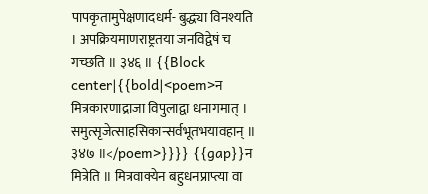पापकृतामुपेक्षणादधर्म- बुद्ध्या विनश्यति । अपक्रियमाणराष्ट्रतया जनविद्वेषं च गच्छति ॥ ३४६ ॥ {{Block center|{{bold|<poem>न मित्रकारणाद्राजा विपुलाद्वा धनागमात् । समुत्सृजेत्साहसिकान्सर्वभूतभयावहान् ॥ ३४७ ॥</poem>}}}} {{gap}}न मित्रेति ॥ मित्रवाक्येन बहुधनप्राप्त्या वा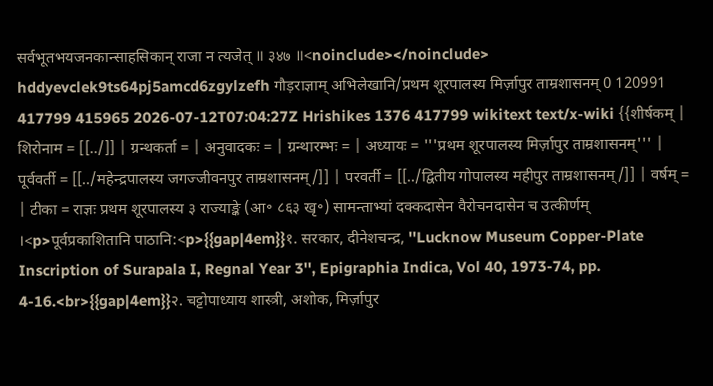सर्वभूतभयजनकान्साहसिकान् राजा न त्यजेत् ॥ ३४७ ॥<noinclude></noinclude> hddyevclek9ts64pj5amcd6zgylzefh गौड़राज्ञाम् अभिलेखानि/प्रथम शूरपालस्य मिर्ज़ापुर ताम्रशासनम् 0 120991 417799 415965 2026-07-12T07:04:27Z Hrishikes 1376 417799 wikitext text/x-wiki {{शीर्षकम् | शिरोनाम = [[../]] | ग्रन्थकर्ता = | अनुवादकः = | ग्रन्थारम्भः = | अध्यायः = '''प्रथम शूरपालस्य मिर्ज़ापुर ताम्रशासनम्''' | पूर्ववर्ती = [[../महेन्द्रपालस्य जगज्जीवनपुर ताम्रशासनम्/]] | परवर्ती = [[../द्वितीय गोपालस्य महीपुर ताम्रशासनम्/]] | वर्षम् = | टीका = राज्ञः प्रथम शूरपालस्य ३ राज्याङ्के (आ॰ ८६३ खृ॰) सामन्ताभ्यां दक्कदासेन वैरोचनदासेन च उत्कीर्णम् ।<p>पूर्वप्रकाशितानि पाठानि:<p>{{gap|4em}}१. सरकार, दीनेशचन्द्र, ''Lucknow Museum Copper-Plate Inscription of Surapala I, Regnal Year 3'', Epigraphia Indica, Vol 40, 1973-74, pp. 4-16.<br>{{gap|4em}}२. चट्टोपाध्याय शास्त्री, अशोक, मिर्ज़ापुर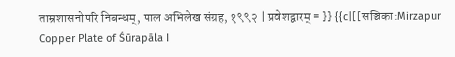ताम्रशासनोपरि निबन्धम्, पाल अभिलेख संग्रह, १९९२ | प्रवेशद्वारम् = }} {{c|[[सञ्चिका:Mirzapur Copper Plate of Śūrapāla I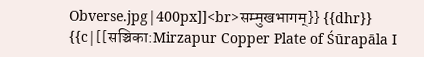Obverse.jpg|400px]]<br>सम्मुखभागम्}} {{dhr}} {{c|[[सञ्चिका:Mirzapur Copper Plate of Śūrapāla I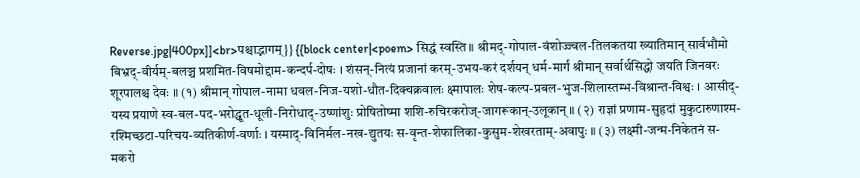Reverse.jpg|400px]]<br>पश्चाद्भागम्}} {{block center|<poem> सिद्धं स्वस्ति ॥ श्रीमद्-गोपाल-वंशोज्ज्वल-तिलकतया ख्यातिमान् सार्वभौमो बिभ्रद्-वीर्यम्-बलञ्च प्रशमित-विषमोद्दाम-कन्दर्प-दोषः । शंसन्-नित्यं प्रजानां करम्-उभय-करं दर्शयन् धर्म-मार्गं श्रीमान् सर्वार्थसिद्धो जयति जिनवरः शूरपालश्च देवः ॥ (१) श्रीमान् गोपाल-नामा धवल-निज-यशो-धौत-दिक्चक्रवालः क्ष्मापालः शेष-कल्प-प्रबल-भुज-शिलास्तम्भ-विश्रान्त-विश्वः । आसीद्-यस्य प्रयाणे स्व-बल-पद-भरोद्धूत-धूली-निरोधाद्-उष्णांशुः प्रोषितोष्मा शशि-रुचिरकरोज्-जागरूकान्-उलूकान् ॥ (२) राज्ञां प्रणाम-सुहृदां मुकुटारुणाश्म-रश्मिच्छटा-परिचय-व्यतिकीर्ण-वर्णाः । यस्माद्-विनिर्मल-नख-द्युतयः स-वृन्त-शेफालिका-कुसुम-शेखरताम्-अवापुः ॥ (३) लक्ष्मी-जन्म-निकेतनं स-मकरो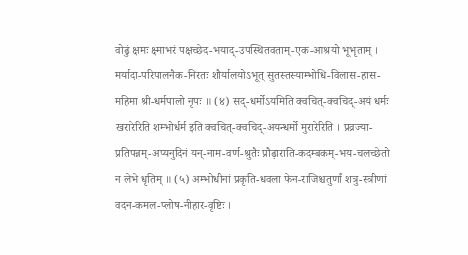वोढुं क्षमः क्ष्माभरं पक्षच्छेद-भयाद्-उपस्थितवताम्-एक-आश्रयो भूभृताम् । मर्यादा-परिपालनैक-निरतः शौर्यालयोऽभूत् सुतस्तस्याम्भोधि-विलास-हास-महिमा श्री-धर्मपालो नृपः ॥ (४) सद्-धर्मोऽयमिति क्वचित्-क्वचिद्-अयं धर्मः खरारेरिति शम्भोर्धर्म इति क्वचित्-क्वचिद्-अयन्धर्मो मुरारेरिति । प्रव्रज्या-प्रतिपन्नम्-अप्यनुदिनं यन्-नाम-वर्ण-श्रुतैः प्रौढ़ाराति-कदम्बकम्-भय-चलच्छेतो न लेभे धृतिम् ॥ (५) अम्भोधीनां प्रकृति-धवला फेन-राजिश्चतुर्णां शत्रु-स्त्रीणां वदन-कमल-प्लोष-नीहार-वृष्टिः ।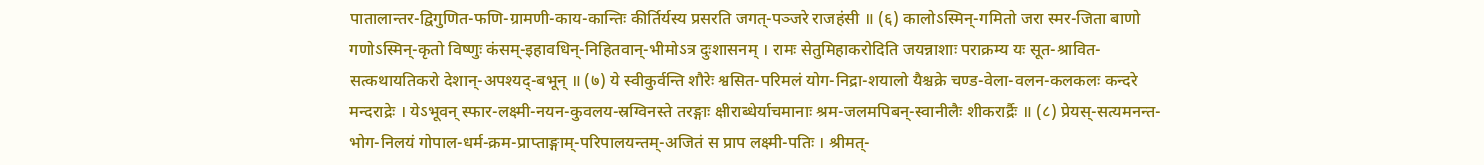पातालान्तर-द्विगुणित-फणि-ग्रामणी-काय-कान्तिः कीर्तिर्यस्य प्रसरति जगत्-पञ्जरे राजहंसी ॥ (६) कालोऽस्मिन्-गमितो जरा स्मर-जिता बाणो गणोऽस्मिन्-कृतो विष्णुः कंसम्-इहावधिन्-निहितवान्-भीमोऽत्र दुःशासनम् । रामः सेतुमिहाकरोदिति जयन्नाशाः पराक्रम्य यः सूत-श्रावित-सत्कथायतिकरो देशान्-अपश्यद्-बभून् ॥ (७) ये स्वीकुर्वन्ति शौरेः श्वसित-परिमलं योग-निद्रा-शयालो यैश्चक्रे चण्ड-वेला-वलन-कलकलः कन्दरे मन्दराद्रेः । येऽभूवन् स्फार-लक्ष्मी-नयन-कुवलय-स्रग्विनस्ते तरङ्गाः क्षीराब्धेर्याचमानाः श्रम-जलमपिबन्-स्वानीलैः शीकरार्द्रैः ॥ (८) प्रेयस्-सत्यमनन्त-भोग-निलयं गोपाल-धर्म-क्रम-प्राप्ताङ्गाम्-परिपालयन्तम्-अजितं स प्राप लक्ष्मी-पतिः । श्रीमत्-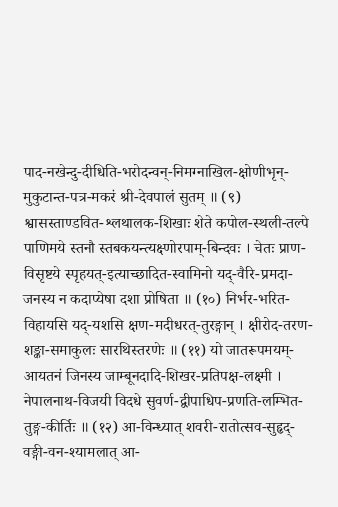पाद-नखेन्दु-दीधिति-भरोदन्वन्-निमग्नाखिल-क्षोणीभृन्-मुकुटान्त-पत्र-मकरं श्री-देवपालं सुतम् ॥ (९) श्वासस्ताण्डवित-श्लथालक-शिखाः शेते कपोल-स्थली-तल्पे पाणिमये स्तनौ स्तबकयन्त्यक्ष्णोरपाम्-बिन्दवः । चेतः प्राण-विसृष्टये स्पृहयत्-इत्याच्छादित-स्वामिनो यद्-वैरि-प्रमदा-जनस्य न कदाप्येषा दशा प्रोषिता ॥ (१०) निर्भर-भरित-विहायसि यद्-यशसि क्षण-मदीधरत्-तुरङ्गान् । क्षीरोद-तरण-शङ्का-समाकुलः सारथिस्तरणेः ॥ (११) यो जातरूपमयम्-आयतनं जिनस्य जाम्बूनदादि-शिखर-प्रतिपक्ष-लक्ष्मी । नेपालनाथ-विजयी विदधे सुवर्ण-द्वीपाधिप-प्रणति-लम्भित-तुङ्ग-कीर्तिः ॥ (१२) आ-विन्ध्यात् शवरी-रातोत्सव-सुहृद्-वङ्गी-वन-श्यामलात् आ-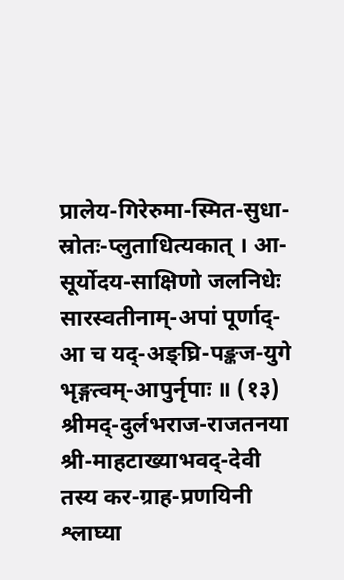प्रालेय-गिरेरुमा-स्मित-सुधा-स्रोतः-प्लुताधित्यकात् । आ-सूर्योदय-साक्षिणो जलनिधेः सारस्वतीनाम्-अपां पूर्णाद्-आ च यद्-अङ्घ्रि-पङ्कज-युगे भृङ्गत्वम्-आपुर्नृपाः ॥ (१३) श्रीमद्-दुर्लभराज-राजतनया श्री-माहटाख्याभवद्-देवी तस्य कर-ग्राह-प्रणयिनी श्लाघ्या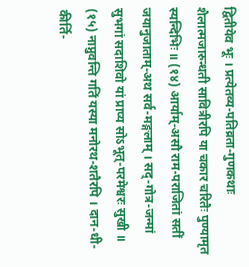द्वितीयेव भूः । प्रत्येतव्य-पतिव्रता-गुणकथाः शैलात्मजारुन्धती सावित्रीरपि या चकार चरितैः पुण्यामृत स्यन्दिभिः ॥ (१४) आर्याम्-असौ राम-पराजितां सतीं जयानुजाताम्-अथ सर्व-मङ्गलाम् । सद्-गोत्र-जन्मां सुभगां सदाशिवो यां प्राप्य सोऽभूत्-परमेश्वरः सुखी ॥ (१५) नाप्नुवन्ति गतिं यस्या मनोरथ-शतैरपि । दान-धी-कीर्ति-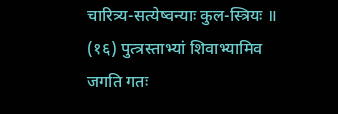चारित्र्य-सत्येष्वन्याः कुल-स्त्रियः ॥ (१६) पुत्त्रस्ताभ्यां शिवाभ्यामिव जगति गतः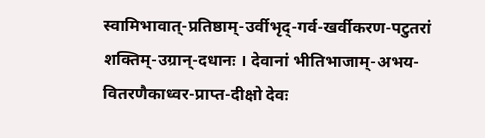स्वामिभावात्-प्रतिष्ठाम्-उर्वीभृद्-गर्व-खर्वीकरण-पटुतरां शक्तिम्-उग्रान्-दधानः । देवानां भीतिभाजाम्-अभय-वितरणैकाध्वर-प्राप्त-दीक्षो देवः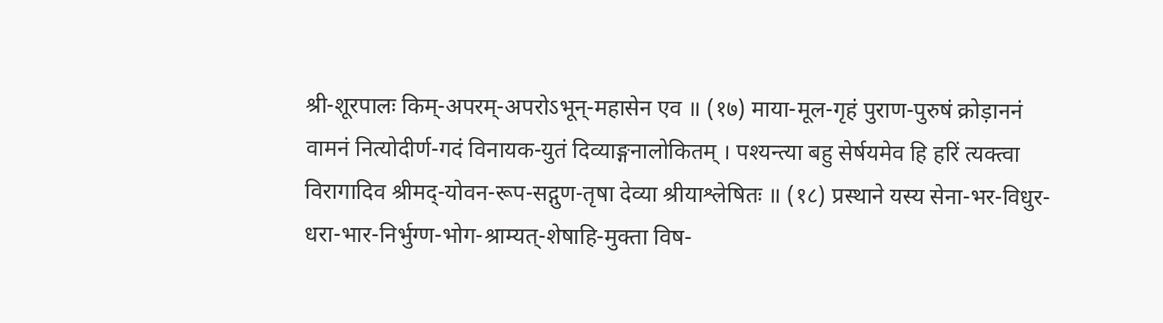श्री-शूरपालः किम्-अपरम्-अपरोऽभून्-महासेन एव ॥ (१७) माया-मूल-गृहं पुराण-पुरुषं क्रोड़ाननं वामनं नित्योदीर्ण-गदं विनायक-युतं दिव्याङ्गनालोकितम् । पश्यन्त्या बहु सेर्षयमेव हि हरिं त्यक्त्वा विरागादिव श्रीमद्-योवन-रूप-सद्गुण-तृषा देव्या श्रीयाश्लेषितः ॥ (१८) प्रस्थाने यस्य सेना-भर-विधुर-धरा-भार-निर्भुग्ण-भोग-श्राम्यत्-शेषाहि-मुक्ता विष-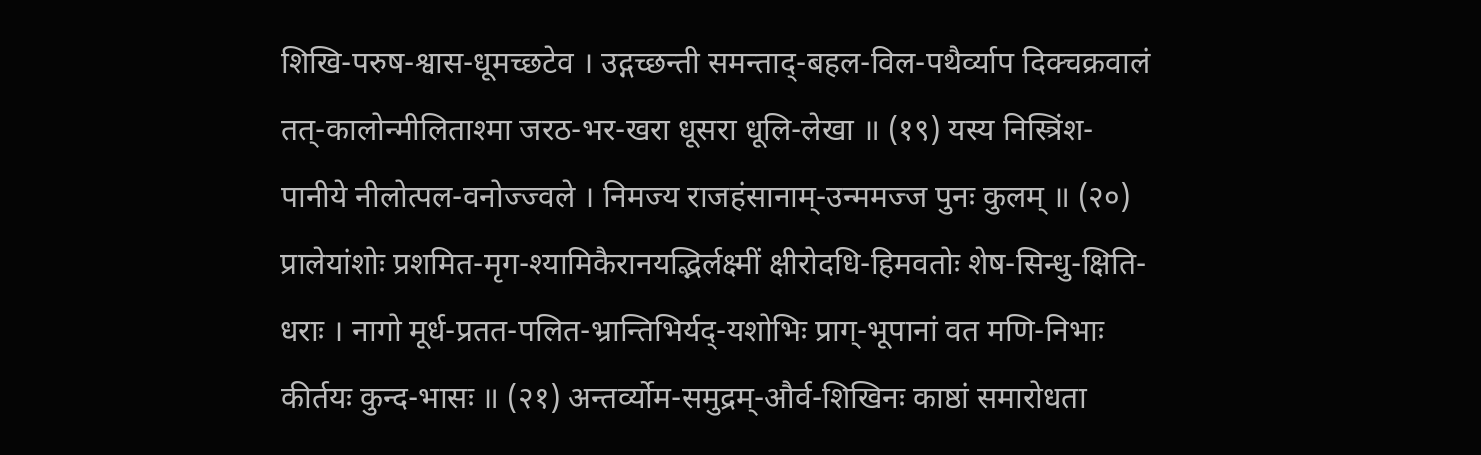शिखि-परुष-श्वास-धूमच्छटेव । उद्गच्छन्ती समन्ताद्-बहल-विल-पथैर्व्याप दिक्चक्रवालं तत्-कालोन्मीलिताश्मा जरठ-भर-खरा धूसरा धूलि-लेखा ॥ (१९) यस्य निस्त्रिंश-पानीये नीलोत्पल-वनोज्ज्वले । निमज्य राजहंसानाम्-उन्ममज्ज पुनः कुलम् ॥ (२०) प्रालेयांशोः प्रशमित-मृग-श्यामिकैरानयद्भिर्लक्ष्मीं क्षीरोदधि-हिमवतोः शेष-सिन्धु-क्षिति-धराः । नागो मूर्ध-प्रतत-पलित-भ्रान्तिभिर्यद्-यशोभिः प्राग्-भूपानां वत मणि-निभाः कीर्तयः कुन्द-भासः ॥ (२१) अन्तर्व्योम-समुद्रम्-और्व-शिखिनः काष्ठां समारोधता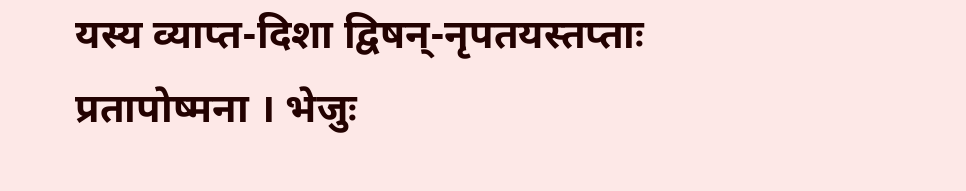यस्य व्याप्त-दिशा द्विषन्-नृपतयस्तप्ताः प्रतापोष्मना । भेजुः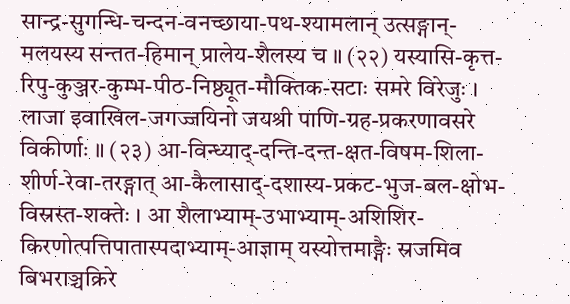सान्द्र-सुगन्धि-चन्दन-वनच्छाया-पथ-श्यामलान् उत्सङ्गान्-मलयस्य सन्तत-हिमान् प्रालेय-शैलस्य च ॥ (२२) यस्यासि-कृत्त-रिपु-कुञ्जर-कुम्भ-पीठ-निष्ठ्यूत-मौक्तिक-सटाः समरे विरेजुः । लाजा इवाखिल-जगज्जयिनो जयश्री पाणि-ग्रह-प्रकरणावसरे विकीर्णाः ॥ (२३) आ-विन्ध्याद्-दन्ति-दन्त-क्षत-विषम-शिला-शीर्ण-रेवा-तरङ्गात् आ-कैलासाद्-दशास्य-प्रकट-भुज-बल-क्षोभ-विस्रस्त-शक्तेः । आ शैलाभ्याम्-उभाभ्याम्-अशिशिर-किरणोत्पत्तिपातास्पदाभ्याम्-आज्ञाम् यस्योत्तमाङ्गैः स्रजमिव बिभराञ्चक्रिरे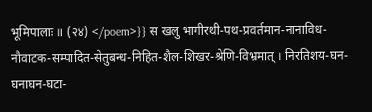भूमिपालाः ॥ (२४) </poem>}} स खलु भागीरथी-पथ-प्रवर्तमान-नानाविध-नौवाटक-सम्पादित-सेतुबन्ध-निहित-शैल-शिखर-श्रेणि-विभ्रमात् । निरतिशय-घन-घनाघन-घटा-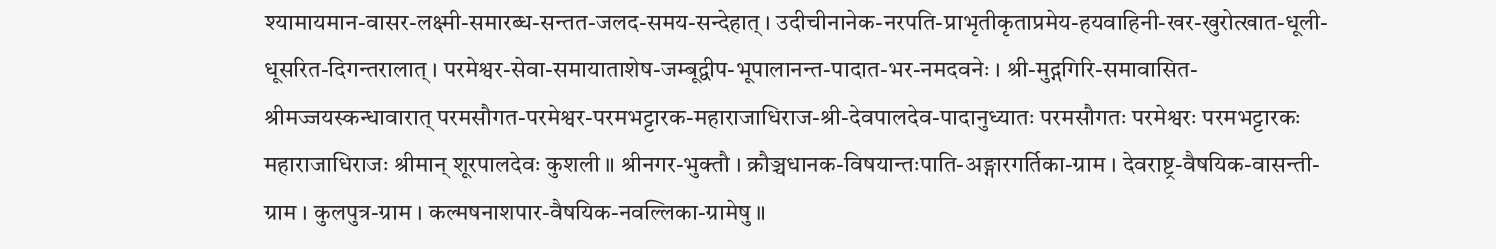श्यामायमान-वासर-लक्ष्मी-समारब्ध-सन्तत-जलद-समय-सन्देहात् । उदीचीनानेक-नरपति-प्राभृतीकृताप्रमेय-हयवाहिनी-खर-खुरोत्खात-धूली-धूसरित-दिगन्तरालात् । परमेश्वर-सेवा-समायाताशेष-जम्बूद्वीप-भूपालानन्त-पादात-भर-नमदवनेः । श्री-मुद्गगिरि-समावासित-श्रीमज्जयस्कन्धावारात् परमसौगत-परमेश्वर-परमभट्टारक-महाराजाधिराज-श्री-देवपालदेव-पादानुध्यातः परमसौगतः परमेश्वरः परमभट्टारकः महाराजाधिराजः श्रीमान् शूरपालदेवः कुशली ॥ श्रीनगर-भुक्तौ । क्रौञ्चधानक-विषयान्तःपाति-अङ्गारगर्तिका-ग्राम । देवराष्ट्र-वैषयिक-वासन्ती-ग्राम । कुलपुत्र-ग्राम । कल्मषनाशपार-वैषयिक-नवल्लिका-ग्रामेषु ॥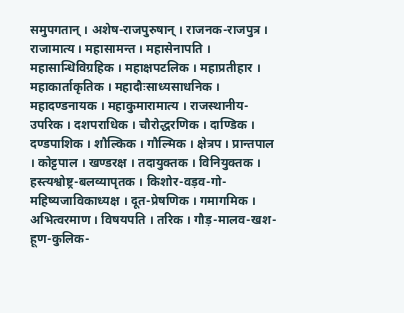समुपगतान् । अशेष-राजपुरुषान् । राजनक-राजपुत्र । राजामात्य । महासामन्त । महासेनापति । महासान्धिविग्रहिक । महाक्षपटलिक । महाप्रतीहार । महाकार्ताकृतिक । महादौःसाध्यसाधनिक । महादण्डनायक । महाकुमारामात्य । राजस्थानीय-उपरिक । दशपराधिक । चौरोद्धरणिक । दाण्डिक । दण्डपाशिक । शौल्किक । गौल्मिक । क्षेत्रप । प्रान्तपाल । कोट्टपाल । खण्डरक्ष । तदायुक्तक । विनियुक्तक । हस्त्यश्वोष्ट्र-बलव्यापृतक । किशोर-वड़व-गो-महिष्यजाविकाध्यक्ष । दूत-प्रेषणिक । गमागमिक । अभित्वरमाण । विषयपति । तरिक । गौड़-मालव-खश-हूण-कुलिक-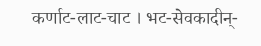कर्णाट-लाट-चाट । भट-सेवकादीन्-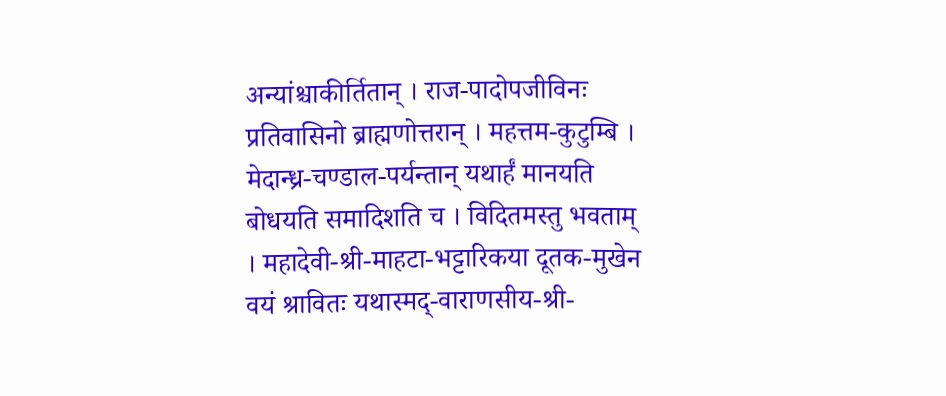अन्यांश्चाकीर्तितान् । राज-पादोपजीविनः प्रतिवासिनो ब्राह्मणोत्तरान् । महत्तम-कुटुम्बि । मेदान्ध्र-चण्डाल-पर्यन्तान् यथार्हं मानयति बोधयति समादिशति च । विदितमस्तु भवताम् । महादेवी-श्री-माहटा-भट्टारिकया दूतक-मुखेन वयं श्रावितः यथास्मद्-वाराणसीय-श्री-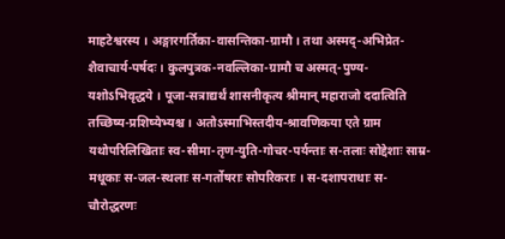माहटेश्वरस्य । अङ्गारगर्तिका-वासन्तिका-ग्रामौ । तथा अस्मद्-अभिप्रेत-शैवाचार्य-पर्षदः । कुलपुत्रक-नवल्लिका-ग्रामौ च अस्मत्-पुण्य-यशोऽभिवृद्धये । पूजा-सत्राद्यर्थं शासनीकृत्य श्रीमान् महाराजो ददात्विति तच्छिष्य-प्रशिष्येभ्यश्च । अतोऽस्माभिस्तदीय-श्रावणिकया एते ग्राम यथोपरिलिखिताः स्व-सीमा-तृण-युति-गोचर-पर्यन्ताः स-तलाः सोद्देशाः साम्र-मधूकाः स-जल-स्थलाः स-गर्तोषराः सोपरिकराः । स-दशापराधाः स-चौरोद्धरणः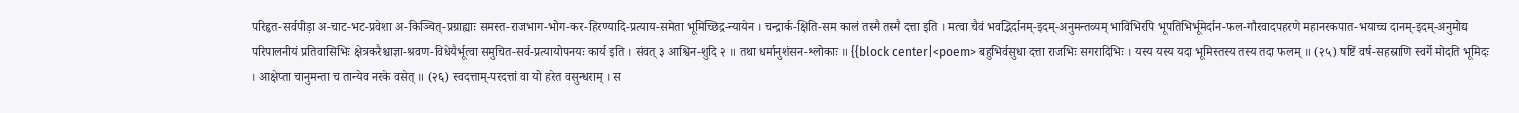परिहृत-सर्वपीड़ा अ-चाट-भट-प्रवेशा अ-किञ्चित्-प्रग्राह्याः समस्त-राजभाग-भोग-कर-हिरण्यादि-प्रत्याय-समेता भूमिच्छिद्र-न्यायेन । चन्द्रार्क-क्षिति-सम कालं तस्मै तस्मै दत्ता इति । मत्वा चैवं भवद्भिर्दानम्-इदम्-अनुमन्तव्यम् भाविभिरपि भूपतिभिर्भूमेर्दान-फल-गौरवादपहरणे महानरकपात-भयाच्च दानम्-इदम्-अनुमोद्य परिपालनीयं प्रतिवासिभिः क्षेत्रकरैश्चाज्ञा-श्रवण-विधेयैर्भूत्वा समुचित-सर्व-प्रत्यायोपनयः कार्य इति । संवत् ३ आश्विन-शुदि २ ॥ तथा धर्मानुशंसन-श्लोकाः ॥ {{block center|<poem> बहुभिर्वसुधा दत्ता राजभिः सगरादिभिः । यस्य यस्य यदा भूमिस्तस्य तस्य तदा फलम् ॥ (२५) षष्टिं वर्ष-सहस्राणि स्वर्गे मोदति भूमिदः । आक्षेप्ता चानुमन्ता च तान्येव नरके वसेत् ॥ (२६) स्वदत्ताम्-परदत्तां वा यो हरेत वसुन्धराम् । स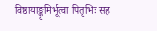विष्ठायाङ्कृमिर्भूत्वा पितृभिः सह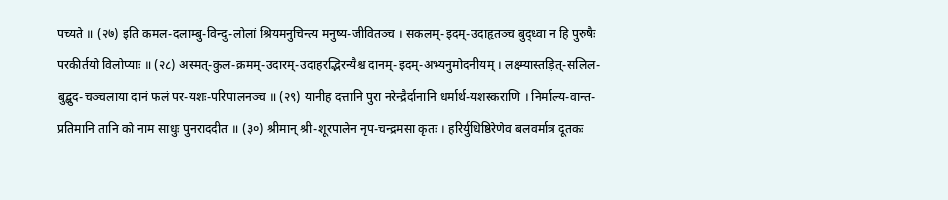पच्यते ॥ (२७) इति कमल-दलाम्बु-विन्दु-लोलां श्रियमनुचिन्त्य मनुष्य-जीवितञ्च । सकलम्-इदम्-उदाहृतञ्च बुद्ध्वा न हि पुरुषैः परकीर्तयो विलोप्याः ॥ (२८) अस्मत्-कुल-क्रमम्-उदारम्-उदाहरद्भिरन्यैश्च दानम्-इदम्-अभ्यनुमोदनीयम् । लक्ष्म्यास्तड़ित्-सलिल-बुद्बुद-चञ्चलाया दानं फलं पर-यशः-परिपालनञ्च ॥ (२९) यानीह दत्तानि पुरा नरेन्द्रैर्दानानि धर्मार्थ-यशस्कराणि । निर्माल्य-वान्त-प्रतिमानि तानि को नाम साधुः पुनराददीत ॥ (३०) श्रीमान् श्री-शूरपालेन नृप-चन्द्रमसा कृतः । हरिर्युधिष्ठिरेणेव बलवर्मात्र दूतकः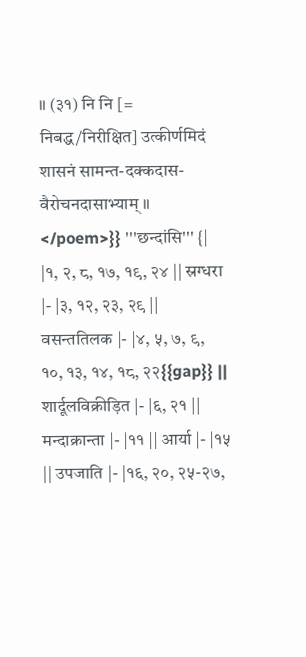॥ (३१) नि नि [= निबद्ध/निरीक्षित] उत्कीर्णमिदं शासनं सामन्त-दक्कदास-वैरोचनदासाभ्याम् ॥ </poem>}} '''छन्दांसि''' {| |१, २, ८, १७, १९, २४ || स्रग्धरा |- |३, १२, २३, २९ || वसन्ततिलक |- |४, ५, ७, ९, १०, १३, १४, १८, २२{{gap}} || शार्दूलविक्रीड़ित |- |६, २१ || मन्दाक्रान्ता |- |११ || आर्या |- |१५ || उपजाति |- |१६, २०, २५-२७,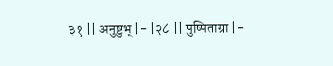३१ || अनुष्टुभ् |- |२८ || पुष्पिताग्रा |-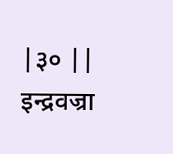|३० || इन्द्रवज्रा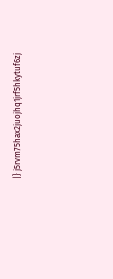|} j5rvm75hax2juojhq1jrf5hkytuf6zj